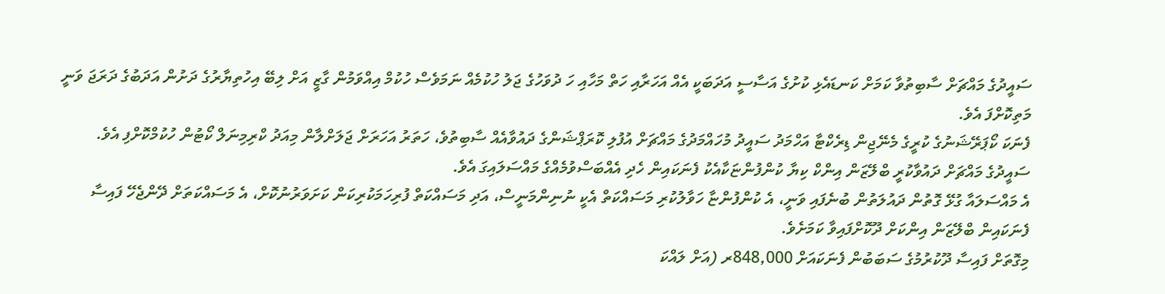ސައީދުގެ މައްޗަށް ސާބިތުވާ ކަމަށް ކަނޑައެޅި ކުށުގެ އަސާސީ އަދަބަކީ އެއް އަހަރާއި ހަތް މަހާއި ހަ ދުވަހުގެ ޖަލު ހުކުމެއް ނަމަވެސް ހުކުމް އިއްވަމުން ގާޒީ އަށް ލިބޭ އިހުތިޔާރުގެ ދަށުން އަދަބުގެ ދަރަޖަ ވަނީ މަތިކޮށްފަ އެވެ.
ފެނަކަ ކޯޕަރޭޝަނުގެ ކުރީގެ މެނޭޖިން ޑިރެކްޓާ އަހްމަދު ސައީދު މުހައްމަދުގެ މައްޗަށް އުފުލި ކޮރަޕްޝަންގެ ދައުވާއެއް ސާބިތުވެ، ހަތަރު އަހަރަށް ޖަލަށްލާން މިއަދު ކްރިމިނަލް ކޯޓުން ހުކުމްކޮށްފި އެވެ.
ސައީދުގެ މައްޗަށް ދައުވާކުރީ ބްލޭޒަން އިންކް ކިޔާ ކުންފުންޏަކާއެކު ފެނަކައިން ހެދި އެއްބަސްވުމެއްގެ މައްސަލައިގަ އެވެ.
އެ މައްސަލައާ ގުޅޭ ގޮތުން ދައުލަތުން ބުނެފައި ވަނީ، އެ ކުންފުންޏާ ހަވާލުކުރި މަސައްކަތް އެކީ ނުނިންމަނީސް، އަދި މަސައްކަތް ފުރިހަމަކުރިކަން ކަށަވަރުނުކޮށް، އެ މަސައްކަތަށް ދޭންޖެހޭ ފައިސާ ފެނަކައިން ބްލޭޒަން އިންކަށް ދޫކޮށްފައިވާ ކަމަށެވެ.
މިގޮތަށް ފައިސާ ދޫކުރުމުގެ ސަބަބުން ފެނަކައަށް 848,000ރ (އަށް ލައްކަ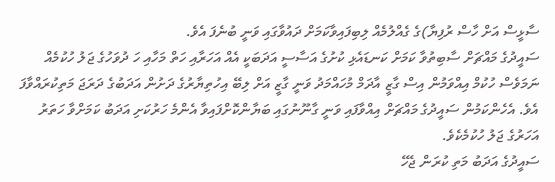ސާޅީސް އަށް ހާސް ރުފިޔާ)ގެ ގެއްލުމެއް ލިބިފައިވާކަމަށް ދައުވާގައި ވަނީ ބުނެފަ އެވެ.
ސައީދުގެ މައްޗަށް ސާބިތުވާ ކަމަށް ކަނޑައެޅި ކުށުގެ އަސާސީ އަދަބަކީ އެއް އަހަރާއި ހަތް މަހާއި ހަ ދުވަހުގެ ޖަލު ހުކުމެއް ނަމަވެސް ހުކުމް އިއްވަމުން އިސް ގާޒީ އާދަމް މުހައްމަދު ވަނީ ގާޒީ އަށް ލިބޭ އިހުތިޔާރުގެ ދަށުން އަދަބުގެ ދަރަޖަ މަތިކުރައްވާފަ އެވެ. އެހެންކަމުން ސައީދުގެ މައްޗަށް އިއްވާފައި ވަނީ ގާނޫނުގައި ބަޔާންކޮށްފައިވާ އެންމެ ހަރުކަށި އަދަބު ކަމަށްވާ ހަތަރު އަހަރުގެ ޖަލު ހުކުމެކެވެ.
ސައީދުގެ އަދަބު މަތި ކުރަން ޖެހޭ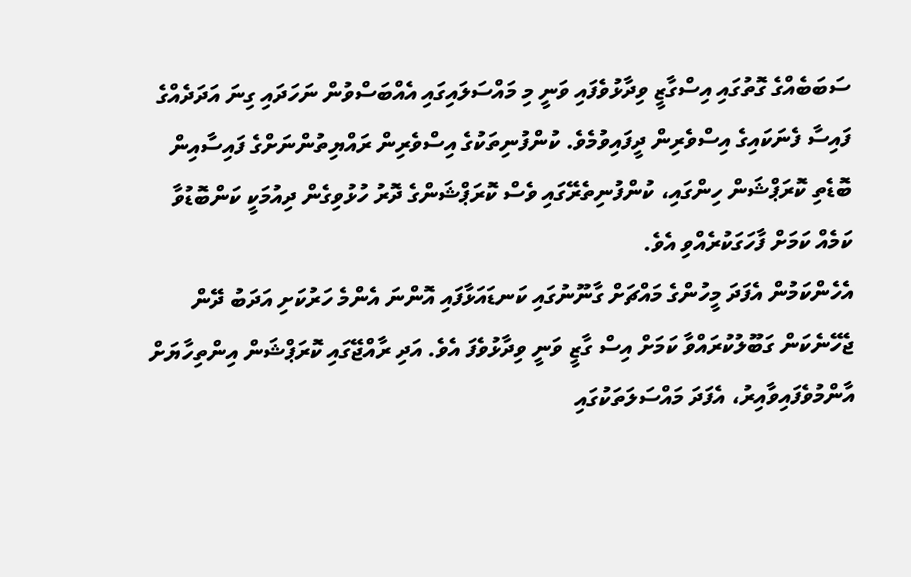ސަބަބެއްގެ ގޮތުގައި އިސްގާޒީ ވިދާޅުވެފައި ވަނީ މި މައްސަލައިގައި އެއްބަސްވުން ނަހަދައި ގިނަ އަދަދެއްގެ ފައިސާ ފެނަކައިގެ އިސްވެރިން ދީފައިވުމެވެ. ކުންފުނިތަކުގެ އިސްވެރިން ރައްޔިތުންނަށްގެ ފައިސާއިން ބޮޑެތި ކޮރަޕްޝަން ހިންގައި، ކުންފުނިތެރޭގައި ވެސް ކޮރަޕްޝަންގެ ދޮރު ހުޅުވިގެން ދިއުމަކީ ކަންބޮޑުވާ ކަމެއް ކަމަށް ފާހަގަކުރެއްވި އެވެ.
އެހެންކަމުން އެފަދަ މީހުންގެ މައްޗަށް ގާނޫނުގައި ކަނޑައަޅާފައި އޮންނަ އެންމެ ހަރުކަށި އަދަބު ދޭން ޖެހޭނެކަން ގަބޫލުކުރައްވާ ކަމަށް އިސް ގާޒީ ވަނީ ވިދާޅުވެފަ އެވެ. އަދި ރާއްޖޭގައި ކޮރަޕްޝަން އިންތިހާޔަށް އާންމުވެފައިވާއިރު، އެފަދަ މައްސަލަތަކުގައި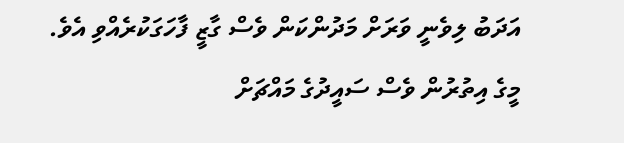އަދަބު ލިވެނީ ވަރަށް މަދުންކަން ވެސް ގާޒީ ފާހަގަކުރެއްވި އެވެ.
މީގެ އިތުރުން ވެސް ސައީދުގެ މައްޗަށް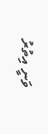ވަނީ އިތުރު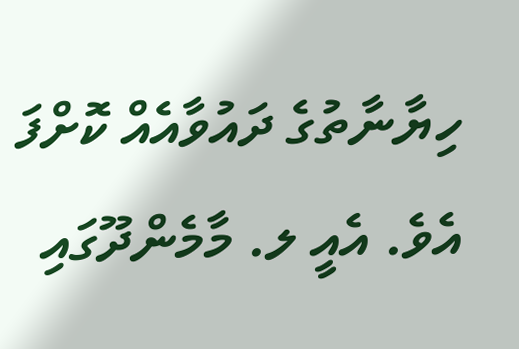ހިޔާނާތުގެ ދައުވާއެއް ކޮށްފަ އެވެ. އެއީ ލ. މާމެންދޫގައި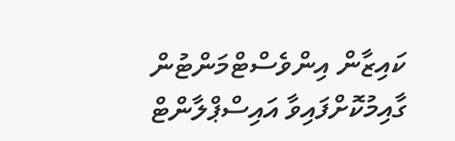ކައިޒާން އިންވެސްޓްމަންޓުން ގާއިމުކޮށްފައިވާ އައިސްޕްލާންޓް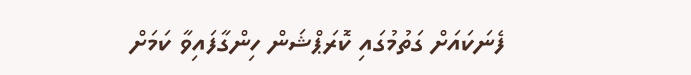ފެނަކައަށް ގަތުމުގައި ކޮރަޕްޝަން ހިންގާފައިވާ ކަމަށް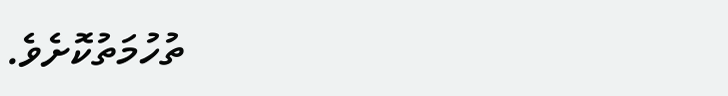ތުހުމަތުކޮށެވެ.